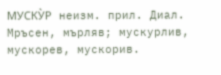МУСКУ̀Р неизм. прил. Диал. Мръсен, мърляв; мускурлив, мускорев, мускорив.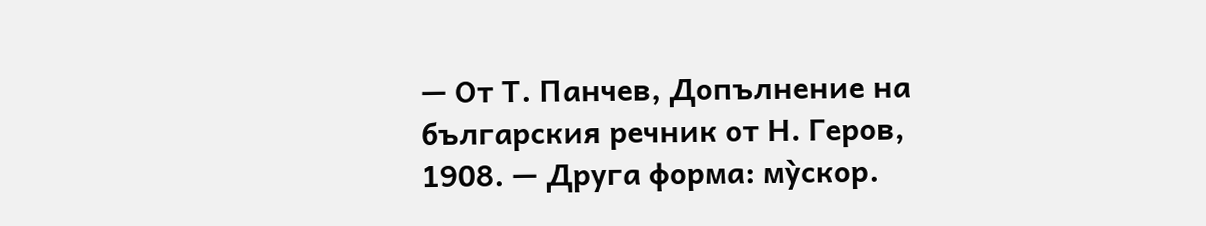— От Т. Панчев, Допълнение на българския речник от Н. Геров, 1908. — Друга форма: му̀скор.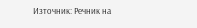Източник: Речник на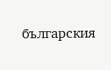българския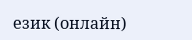език (онлайн)